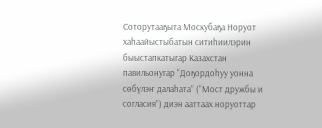Соторутааҕыта Москубаҕа Норуот хаһаайыстыбатын ситиһиилэрин быыстапкатыгар Казахстан павильонугар “Доҕордоһуу уонна сөбүлэҥ далаһата” (“Мост дружбы и согласия”) диэн ааттаах норуоттар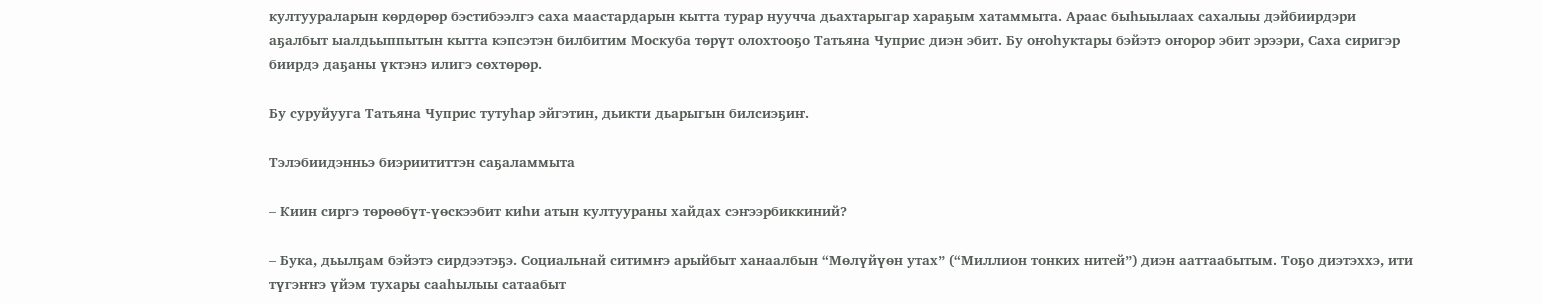култуураларын көрдөрөр бэстибээлгэ саха маастардарын кытта турар нуучча дьахтарыгар хараҕым хатаммыта. Араас быһыылаах сахалыы дэйбиирдэри аҕалбыт ыалдьыппытын кытта кэпсэтэн билбитим Москуба төрүт олохтооҕо Татьяна Чуприс диэн эбит. Бу оҥоһуктары бэйэтэ оҥорор эбит эрээри, Саха сиригэр биирдэ даҕаны үктэнэ илигэ сөхтөрөр.

Бу суруйууга Татьяна Чуприс тутуһар эйгэтин, дьикти дьарыгын билсиэҕиҥ.

Тэлэбиидэнньэ биэриититтэн саҕаламмыта

– Киин сиргэ төрөөбүт-үөскээбит киһи атын култуураны хайдах сэҥээрбиккиний?

– Бука, дьылҕам бэйэтэ сирдээтэҕэ. Социальнай ситимҥэ арыйбыт ханаалбын “Мөлүйүөн утах” (“Миллион тонких нитей”) диэн ааттаабытым. Тоҕо диэтэххэ, ити түгэҥҥэ үйэм тухары сааһылыы сатаабыт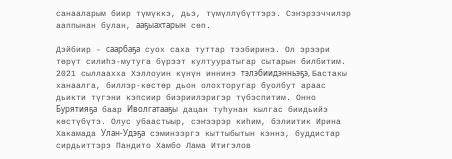санааларым биир түмүккэ, дьэ, түмүллүбүттэрэ. Сэҥэрээччилэр ааппынан булан, ааҕыахтарын сөп.

Дэйбиир – саарбаҕа суох саха туттар тээбиринэ. Ол эрээри төрүт силиһэ-мутуга бүрээт култууратыгар сытарын билбитим. 2021 сыллаахха Хэллоуин күнүн иннинэ тэлэбиидэнньэҕэ, Бастакы ханаалга, биллэр-көстөр дьон олохторугар буолбут араас дьикти түгэни кэпсиир биэриилэригэр түбэспитим. Онно Бурятияҕа баар Иволгатааҕы дацан туһунан кылгас биидьийэ көстүбүтэ. Олус убаастыыр, сэҥээрэр киһим, бэлиитик Ирина Хакамада Улан-Удэҕа сэминээргэ кыттыбытын кэннэ, буддистар сирдьиттэрэ Пандито Хамбо Лама Итигэлов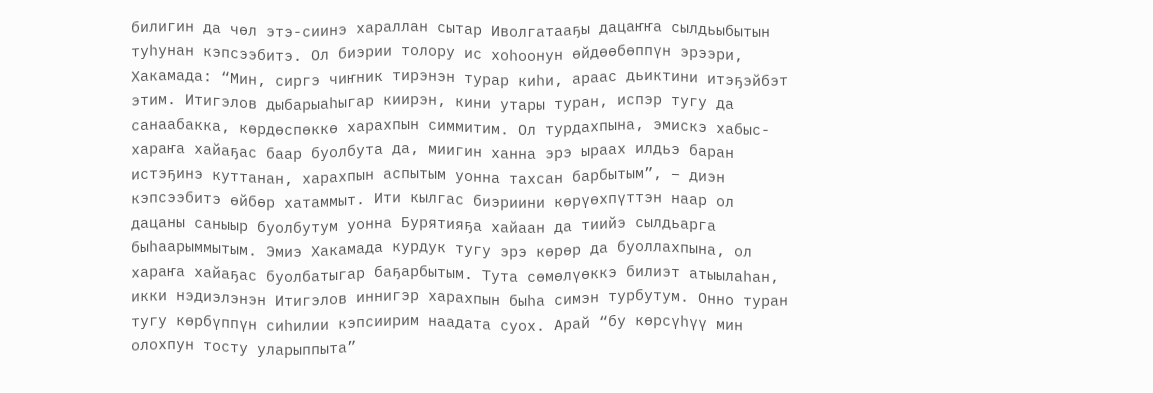билигин да чөл этэ-сиинэ хараллан сытар Иволгатааҕы дацаҥҥа сылдьыбытын туһунан кэпсээбитэ. Ол биэрии толору ис хоһоонун өйдөөбөппүн эрээри, Хакамада: “Мин, сиргэ чиҥник тирэнэн турар киһи, араас дьиктини итэҕэйбэт этим. Итигэлов дыбарыаһыгар киирэн, кини утары туран, испэр тугу да санаабакка, көрдөспөккө харахпын симмитим. Ол турдахпына, эмискэ хабыс-хараҥа хайаҕас баар буолбута да, миигин ханна эрэ ыраах илдьэ баран истэҕинэ куттанан, харахпын аспытым уонна тахсан барбытым”, – диэн кэпсээбитэ өйбөр хатаммыт. Ити кылгас биэриини көрүөхпүттэн наар ол дацаны саныыр буолбутум уонна Бурятияҕа хайаан да тиийэ сылдьарга быһаарыммытым. Эмиэ Хакамада курдук тугу эрэ көрөр да буоллахпына, ол хараҥа хайаҕас буолбатыгар баҕарбытым. Тута сөмөлүөккэ билиэт атыылаһан, икки нэдиэлэнэн Итигэлов иннигэр харахпын быһа симэн турбутум. Онно туран тугу көрбүппүн сиһилии кэпсиирим наадата суох. Арай “бу көрсүһүү мин олохпун тосту уларыппыта”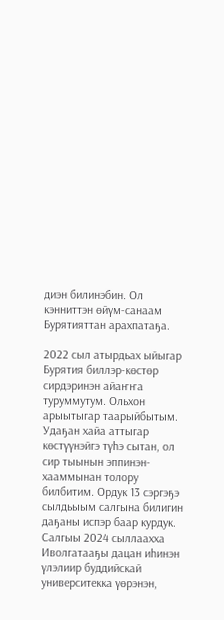диэн билинэбин. Ол кэнниттэн өйүм-санаам Бурятияттан арахпатаҕа.

2022 сыл атырдьах ыйыгар Бурятия биллэр-көстөр сирдэринэн айаҥҥа туруммутум. Ольхон арыытыгар таарыйбытым. Удаҕан хайа аттыгар көстүүнэйгэ түһэ сытан, ол сир тыынын эппинэн-хааммынан толору билбитим. Ордук 13 сэргэҕэ сылдьыым салгына билигин даҕаны испэр баар курдук. Салгыы 2024 сыллаахха Иволгатааҕы дацан иһинэн үлэлиир буддийскай университекка үөрэнэн,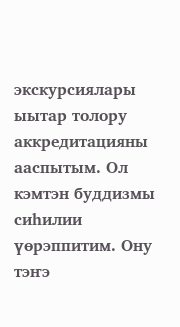экскурсиялары ыытар толору аккредитацияны ааспытым. Ол кэмтэн буддизмы сиһилии үөрэппитим. Ону тэҥэ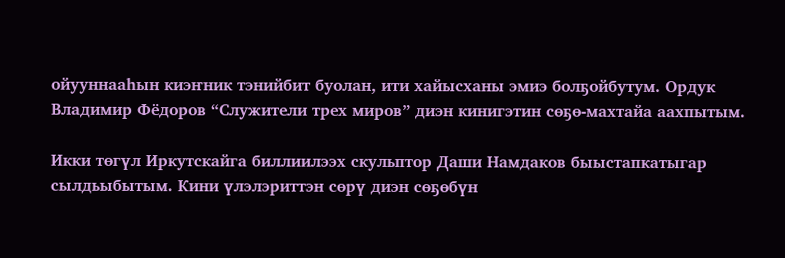ойууннааһын киэҥник тэнийбит буолан, ити хайысханы эмиэ болҕойбутум. Ордук Владимир Фёдоров “Служители трех миров” диэн кинигэтин сөҕө-махтайа аахпытым.

Икки төгүл Иркутскайга биллиилээх скульптор Даши Намдаков быыстапкатыгар сылдьыбытым. Кини үлэлэриттэн сөрү диэн сөҕөбүн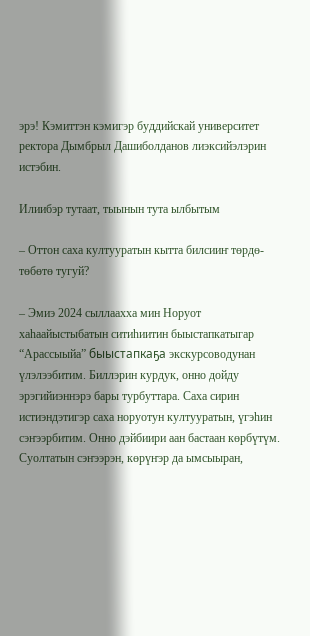эрэ! Кэмиттэн кэмигэр буддийскай университет ректора Дымбрыл Дашиболданов лиэксийэлэрин истэбин.

Илиибэр тутаат, тыынын тута ылбытым

– Оттон саха култууратын кытта билсииҥ төрдө-төбөтө тугуй?

– Эмиэ 2024 сыллаахха мин Норуот хаһаайыстыбатын ситиһиитин быыстапкатыгар “Арассыыйа” быыстапкаҕа экскурсоводунан үлэлээбитим. Биллэрин курдук, онно дойду эрэгийиэннэрэ бары турбуттара. Саха сирин истиэндэтигэр саха норуотун култууратын, үгэһин сэҥээрбитим. Онно дэйбиири аан бастаан көрбүтүм. Суолтатын сэҥээрэн, көрүҥэр да ымсыыран,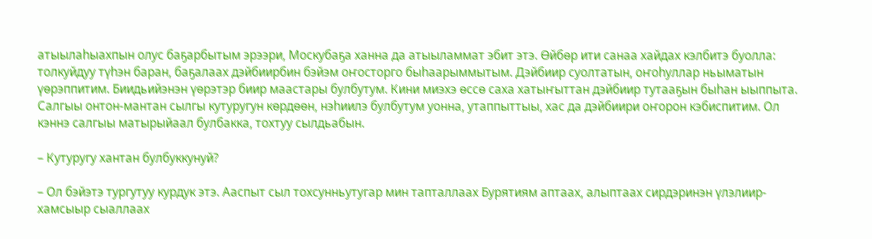атыылаһыахпын олус баҕарбытым эрээри, Москубаҕа ханна да атыыламмат эбит этэ. Өйбөр ити санаа хайдах кэлбитэ буолла: толкуйдуу түһэн баран, баҕалаах дэйбиирбин бэйэм оҥосторго быһаарыммытым. Дэйбиир суолтатын, оҥоһуллар ньыматын үөрэппитим. Биидьийэнэн үөрэтэр биир маастары булбутум. Кини миэхэ өссө саха хатыҥыттан дэйбиир тутааҕын быһан ыыппыта. Салгыы онтон-мантан сылгы кутуругун көрдөөн, нэһиилэ булбутум уонна, утаппыттыы, хас да дэйбиири оҥорон кэбиспитим. Ол кэннэ салгыы матырыйаал булбакка, тохтуу сылдьабын.

– Кутуругу хантан булбуккунуй?

– Ол бэйэтэ тургутуу курдук этэ. Ааспыт сыл тохсунньутугар мин тапталлаах Бурятиям аптаах, алыптаах сирдэринэн үлэлиир-хамсыыр сыаллаах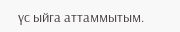үс ыйга аттаммытым.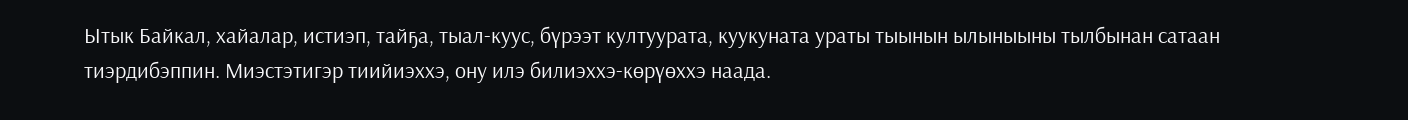Ытык Байкал, хайалар, истиэп, тайҕа, тыал-куус, бүрээт култуурата, куукуната ураты тыынын ылыныыны тылбынан сатаан тиэрдибэппин. Миэстэтигэр тиийиэххэ, ону илэ билиэххэ-көрүөххэ наада.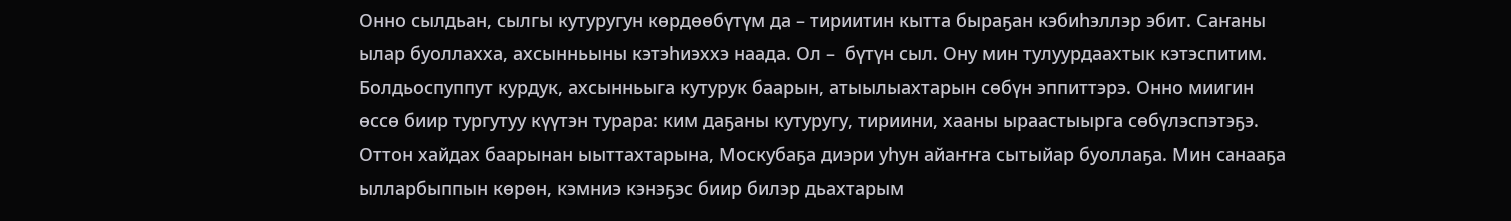Онно сылдьан, сылгы кутуругун көрдөөбүтүм да – тириитин кытта быраҕан кэбиһэллэр эбит. Саҥаны ылар буоллахха, ахсынньыны кэтэһиэххэ наада. Ол –  бүтүн сыл. Ону мин тулуурдаахтык кэтэспитим. Болдьоспуппут курдук, ахсынньыга кутурук баарын, атыылыахтарын сөбүн эппиттэрэ. Онно миигин өссө биир тургутуу күүтэн турара: ким даҕаны кутуругу, тириини, хааны ыраастыырга сөбүлэспэтэҕэ. Оттон хайдах баарынан ыыттахтарына, Москубаҕа диэри уһун айаҥҥа сытыйар буоллаҕа. Мин санааҕа ылларбыппын көрөн, кэмниэ кэнэҕэс биир билэр дьахтарым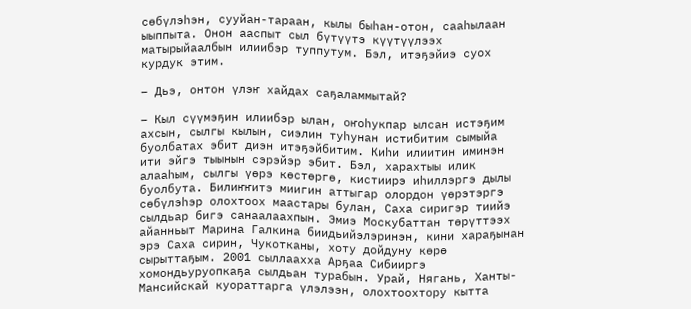сөбүлэһэн, сууйан-тараан, кылы быһан-отон, сааһылаан ыыппыта. Онон ааспыт сыл бүтүүтэ күүтүүлээх матырыйаалбын илиибэр туппутум. Бэл, итэҕэйиэ суох курдук этим.

– Дьэ, онтон үлэҥ хайдах саҕаламмытай?

– Кыл сүүмэҕин илиибэр ылан, оҥоһукпар ылсан истэҕим ахсын, сылгы кылын, сиэлин туһунан истибитим сымыйа буолбатах эбит диэн итэҕэйбитим. Киһи илиитин иминэн ити эйгэ тыынын сэрэйэр эбит. Бэл, харахтыы илик алааһым, сылгы үөрэ көстөргө, кистиирэ иһиллэргэ дылы буолбута. Билиҥҥитэ миигин аттыгар олордон үөрэтэргэ сөбүлэһэр олохтоох маастары булан, Саха сиригэр тиийэ сылдьар бигэ санаалаахпын. Эмиэ Москубаттан төрүттээх айанньыт Марина Галкина биидьийэлэринэн, кини хараҕынан эрэ Саха сирин, Чукотканы, хоту дойдуну көрө сырыттаҕым. 2001 сыллаахха Арҕаа Сибииргэ хомондьуруопкаҕа сылдьан турабын. Урай, Нягань, Ханты-Мансийскай куораттарга үлэлээн, олохтоохтору кытта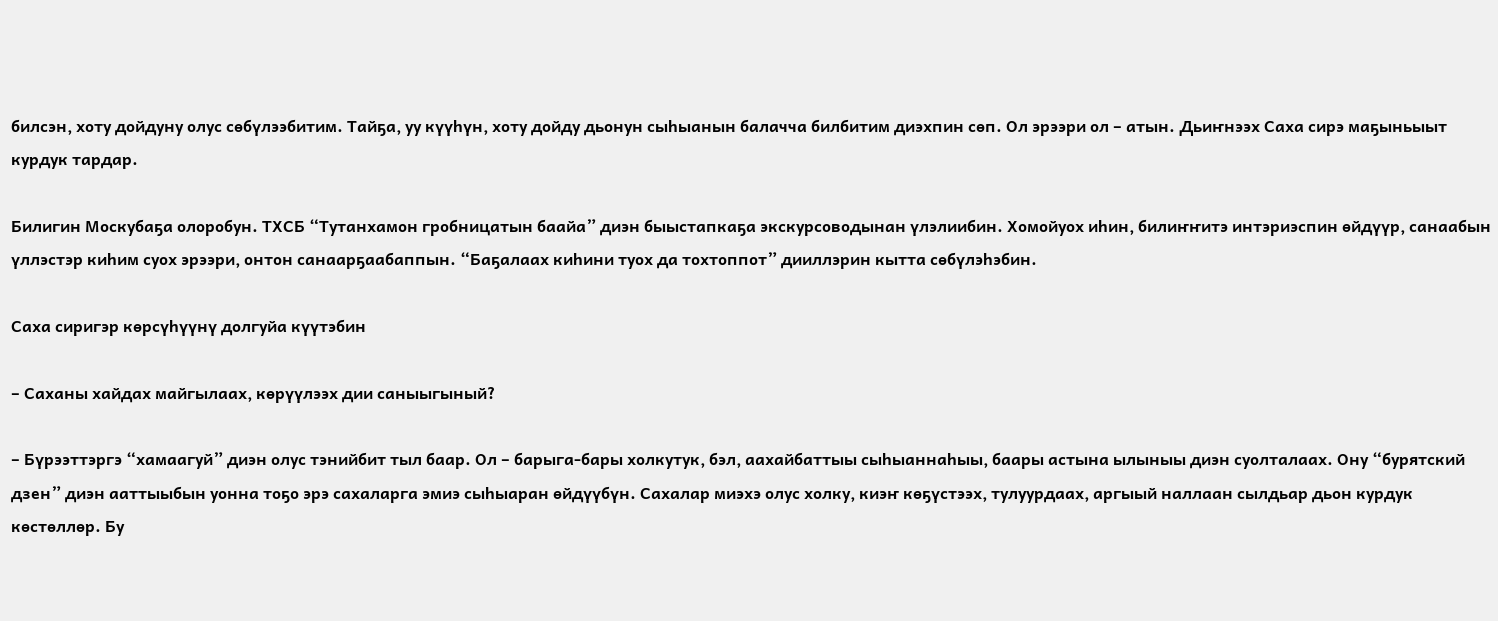билсэн, хоту дойдуну олус сөбүлээбитим. Тайҕа, уу күүһүн, хоту дойду дьонун сыһыанын балачча билбитим диэхпин сөп. Ол эрээри ол – атын. Дьиҥнээх Саха сирэ маҕыньыыт курдук тардар.

Билигин Москубаҕа олоробун. ТХСБ “Тутанхамон гробницатын баайа” диэн быыстапкаҕа экскурсоводынан үлэлиибин. Хомойуох иһин, билиҥҥитэ интэриэспин өйдүүр, санаабын үллэстэр киһим суох эрээри, онтон санаарҕаабаппын. “Баҕалаах киһини туох да тохтоппот” дииллэрин кытта сөбүлэһэбин.

Саха сиригэр көрсүһүүнү долгуйа күүтэбин

– Саханы хайдах майгылаах, көрүүлээх дии саныыгыный?

– Бүрээттэргэ “хамаагуй” диэн олус тэнийбит тыл баар. Ол – барыга-бары холкутук, бэл, аахайбаттыы сыһыаннаһыы, баары астына ылыныы диэн суолталаах. Ону “бурятский дзен” диэн ааттыыбын уонна тоҕо эрэ сахаларга эмиэ сыһыаран өйдүүбүн. Сахалар миэхэ олус холку, киэҥ көҕүстээх, тулуурдаах, аргыый наллаан сылдьар дьон курдук көстөллөр. Бу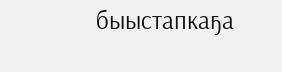быыстапкаҕа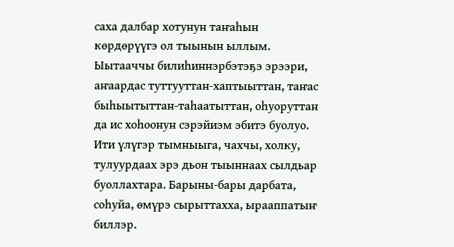саха далбар хотунун таҥаһын көрдөрүүгэ ол тыынын ыллым. Ыытааччы билиһиннэрбэтэҕэ эрээри, аҥаардас туттууттан-хаптыыттан, таҥас быһыытыттан-таһаатыттан, оһуоруттан да ис хоһоонун сэрэйиэм эбитэ буолуо. Ити үлүгэр тымныыга, чахчы, холку, тулуурдаах эрэ дьон тыыннаах сылдьар буоллахтара. Барыны-бары дарбата,  соһуйа, өмүрэ сырыттахха, ырааппатыҥ биллэр.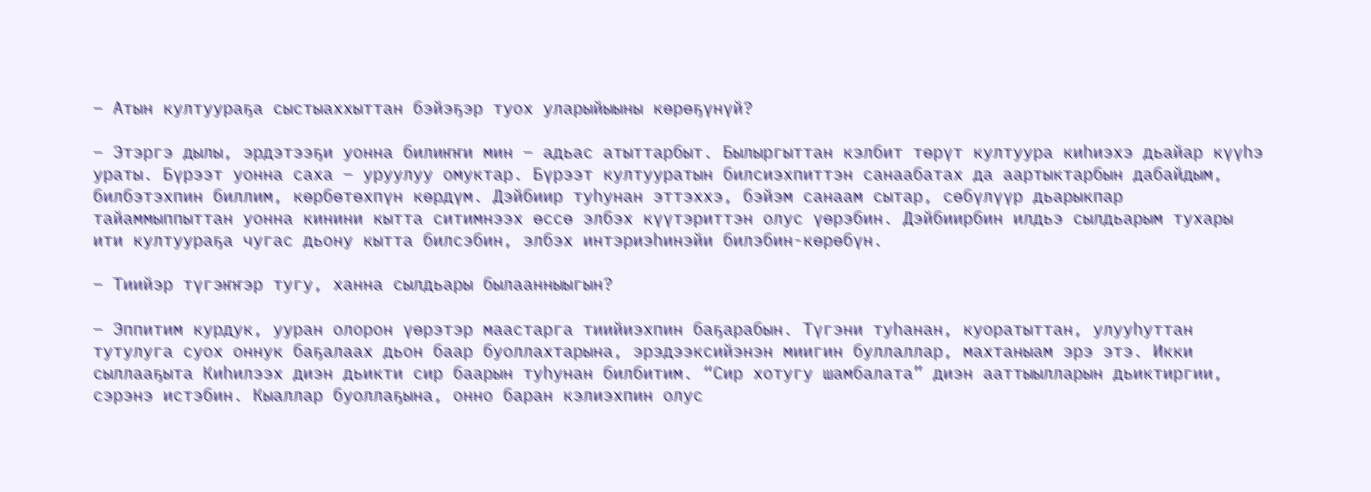– Атын култуураҕа сыстыаххыттан бэйэҕэр туох уларыйыыны көрөҕүнүй?

– Этэргэ дылы, эрдэтээҕи уонна билиҥҥи мин – адьас атыттарбыт. Былыргыттан кэлбит төрүт култуура киһиэхэ дьайар күүһэ ураты. Бүрээт уонна саха – уруулуу омуктар. Бүрээт култууратын билсиэхпиттэн санаабатах да аартыктарбын дабайдым, билбэтэхпин биллим, көрбөтөхпүн көрдүм. Дэйбиир туһунан эттэххэ, бэйэм санаам сытар, сөбүлүүр дьарыкпар тайаммыппыттан уонна кинини кытта ситимнээх өссө элбэх күүтэриттэн олус үөрэбин. Дэйбиирбин илдьэ сылдьарым тухары ити култуураҕа чугас дьону кытта билсэбин, элбэх интэриэһинэйи билэбин-көрөбүн.

– Тиийэр түгэҥҥэр тугу, ханна сылдьары былаанныыгын?

– Эппитим курдук, ууран олорон үөрэтэр маастарга тиийиэхпин баҕарабын. Түгэни туһанан, куоратыттан, улууһуттан тутулуга суох оннук баҕалаах дьон баар буоллахтарына, эрэдээксийэнэн миигин буллаллар, махтаныам эрэ этэ. Икки сыллааҕыта Киһилээх диэн дьикти сир баарын туһунан билбитим. “Сир хотугу шамбалата” диэн ааттыылларын дьиктиргии, сэрэнэ истэбин. Кыаллар буоллаҕына, онно баран кэлиэхпин олус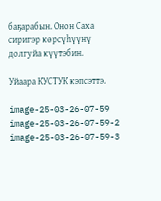баҕарабын. Онон Саха сиригэр көрсүһүүнү долгуйа күүтэбин.

Уйаара КУСТУК кэпсэттэ.

image-25-03-26-07-59
image-25-03-26-07-59-2
image-25-03-26-07-59-3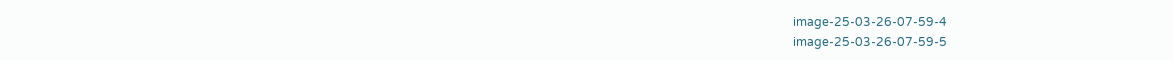image-25-03-26-07-59-4
image-25-03-26-07-59-5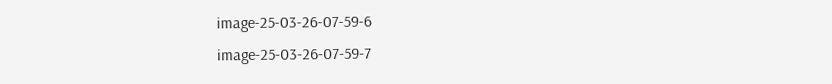image-25-03-26-07-59-6
image-25-03-26-07-59-7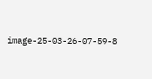image-25-03-26-07-59-8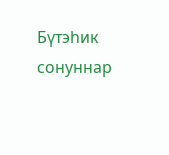Бүтэһик сонуннар